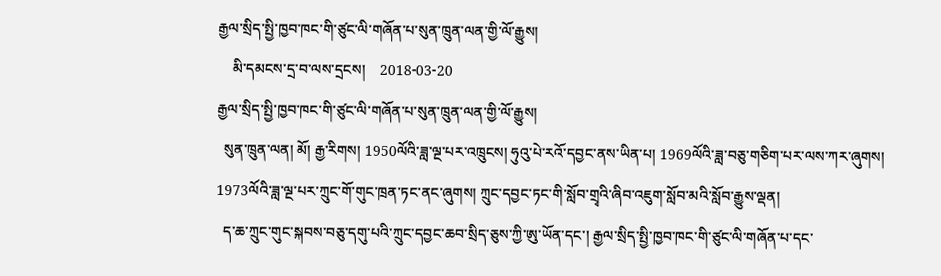རྒྱལ་སྲིད་སྤྱི་ཁྱབ་ཁང་གི་ཙུང་ལི་གཞོན་པ་སུན་ཁྲུན་ལན་གྱི་ལོ་རྒྱུས།
    མི་དམངས་དྲ་བ་ལས་དྲངས།    2018-03-20
རྒྱལ་སྲིད་སྤྱི་ཁྱབ་ཁང་གི་ཙུང་ལི་གཞོན་པ་སུན་ཁྲུན་ལན་གྱི་ལོ་རྒྱུས།
  སུན་ཁྲུན་ལན། མོ། རྒྱ་རིགས། 1950ལོའི་ཟླ་ལྔ་པར་འཁྲུངས། ཧུའུ་པེ་རའོ་དབྱང་ནས་ཡིན་པ། 1969ལོའི་ཟླ་བཅུ་གཅིག་པར་ལས་ཀར་ཞུགས། 1973ལོའི་ཟླ་ལྔ་པར་ཀྲུང་གོ་གུང་ཁྲན་ཏང་ནང་ཞུགས། ཀྲུང་དབྱང་ཏང་གི་སློབ་གྲྭའི་ཞིབ་འཇུག་སློབ་མའི་སློབ་རྒྱུས་ལྡན།
  ད་ཆ་ཀྲུང་གུང་སྐབས་བཅུ་དགུ་པའི་ཀྲུང་དབྱང་ཆབ་སྲིད་ཅུས་ཀྱི་ཨུ་ཡོན་དང་། རྒྱལ་སྲིད་སྤྱི་ཁྱབ་ཁང་གི་ཙུང་ལི་གཞོན་པ་དང་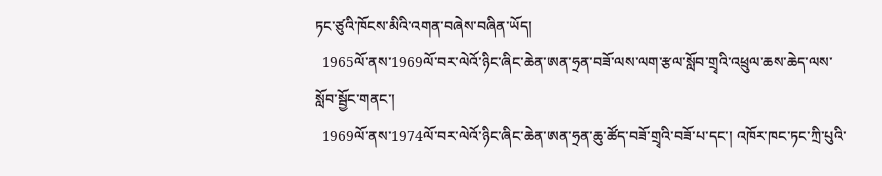ཏང་ཙུའི་ཁོངས་མིའི་འགན་བཞེས་བཞིན་ཡོད།
  1965ལོ་ནས་1969ལོ་བར་ལེའོ་ཉིང་ཞིང་ཆེན་ཨན་ཧྲན་བཟོ་ལས་ལག་རྩལ་སློབ་གྲྭའི་འཕྲུལ་ཆས་ཆེད་ལས་སློབ་སྦྱོང་གནང་།
  1969ལོ་ནས་1974ལོ་བར་ལེའོ་ཉིང་ཞིང་ཆེན་ཨན་ཧྲན་ཆུ་ཚོད་བཟོ་གྲྭའི་བཟོ་པ་དང་། འཁོར་ཁང་ཏང་ཀྲི་པུའི་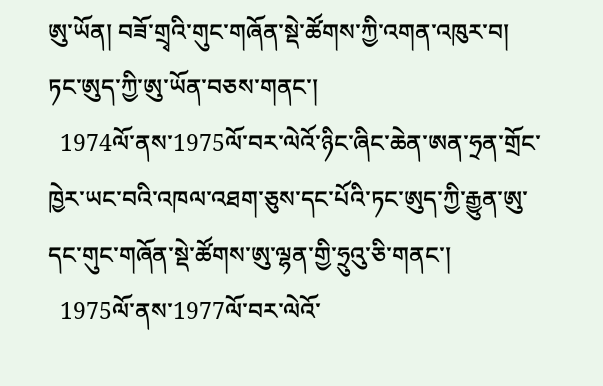ཨུ་ཡོན། བཟོ་གྲྭའི་གུང་གཞོན་སྡེ་ཚོགས་ཀྱི་འགན་འཁུར་བ། ཏང་ཨུད་ཀྱི་ཨུ་ཡོན་བཅས་གནང་།
  1974ལོ་ནས་1975ལོ་བར་ལེའོ་ཉིང་ཞིང་ཆེན་ཨན་ཧྲན་གྲོང་ཁྱེར་ཡང་བའི་འཁལ་འཐག་ཅུས་དང་པོའི་ཏང་ཨུད་ཀྱི་རྒྱུན་ཨུ་དང་གུང་གཞོན་སྡེ་ཚོགས་ཨུ་ལྷན་གྱི་ཧྲུའུ་ཅི་གནང་།
  1975ལོ་ནས་1977ལོ་བར་ལེའོ་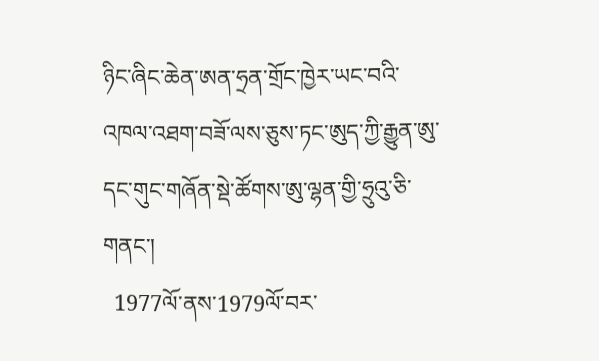ཉིང་ཞིང་ཆེན་ཨན་ཧྲན་གྲོང་ཁྱེར་ཡང་བའི་འཁལ་འཐག་བཟོ་ལས་ཅུས་ཏང་ཨུད་ཀྱི་རྒྱུན་ཨུ་དང་གུང་གཞོན་སྡེ་ཚོགས་ཨུ་ལྷན་གྱི་ཧྲུའུ་ཅི་གནང་།
  1977ལོ་ནས་1979ལོ་བར་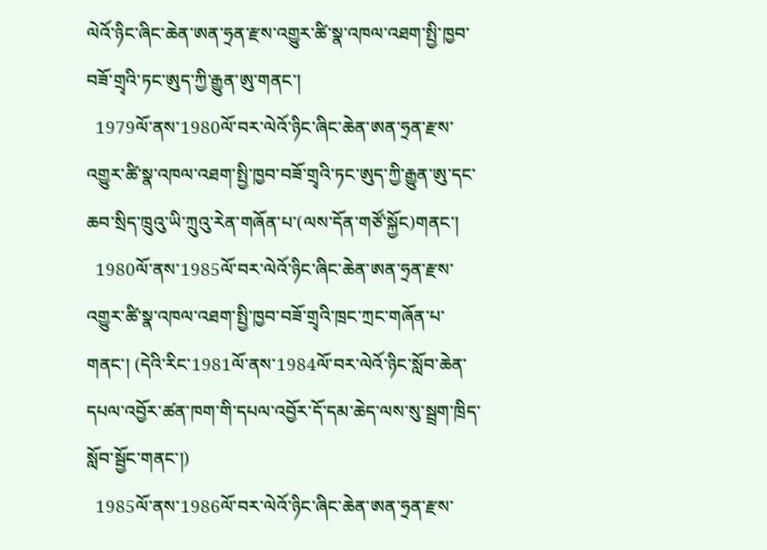ལེའོ་ཉིང་ཞིང་ཆེན་ཨན་ཧྲན་རྫས་འགྱུར་ཚི་སྣ་འཁལ་འཐག་སྤྱི་ཁྱབ་བཟོ་གྲྭའི་ཏང་ཨུད་ཀྱི་རྒྱུན་ཨུ་གནང་།
  1979ལོ་ནས་1980ལོ་བར་ལེའོ་ཉིང་ཞིང་ཆེན་ཨན་ཧྲན་རྫས་འགྱུར་ཚི་སྣ་འཁལ་འཐག་སྤྱི་ཁྱབ་བཟོ་གྲྭའི་ཏང་ཨུད་ཀྱི་རྒྱུན་ཨུ་དང་ཆབ་སྲིད་ཁྲུའུ་ཡི་ཀྲུའུ་རེན་གཞོན་པ་(ལས་དོན་གཙོ་སྐྱོང)གནང་།
  1980ལོ་ནས་1985ལོ་བར་ལེའོ་ཉིང་ཞིང་ཆེན་ཨན་ཧྲན་རྫས་འགྱུར་ཚི་སྣ་འཁལ་འཐག་སྤྱི་ཁྱབ་བཟོ་གྲྭའི་ཁྲང་ཀྲང་གཞོན་པ་གནང་། (དེའི་རིང་1981ལོ་ནས་1984ལོ་བར་ལེའོ་ཉིང་སློབ་ཆེན་དཔལ་འབྱོར་ཚན་ཁག་གི་དཔལ་འབྱོར་དོ་དམ་ཆེད་ལས་སུ་སྦྲག་ཁྲིད་སློབ་སྦྱོང་གནང་།)
  1985ལོ་ནས་1986ལོ་བར་ལེའོ་ཉིང་ཞིང་ཆེན་ཨན་ཧྲན་རྫས་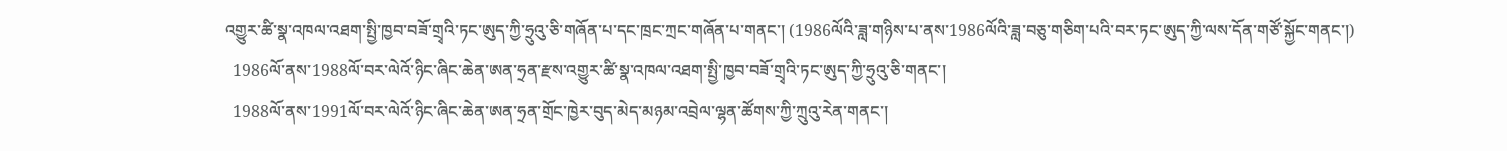འགྱུར་ཚི་སྣ་འཁལ་འཐག་སྤྱི་ཁྱབ་བཟོ་གྲྭའི་ཏང་ཨུད་ཀྱི་ཧྲུའུ་ཅི་གཞོན་པ་དང་ཁྲང་ཀྲང་གཞོན་པ་གནང་། (1986ལོའི་ཟླ་གཉིས་པ་ནས་1986ལོའི་ཟླ་བཅུ་གཅིག་པའི་བར་ཏང་ཨུད་ཀྱི་ལས་དོན་གཙོ་སྐྱོང་གནང་།)
  1986ལོ་ནས་1988ལོ་བར་ལེའོ་ཉིང་ཞིང་ཆེན་ཨན་ཧྲན་རྫས་འགྱུར་ཚི་སྣ་འཁལ་འཐག་སྤྱི་ཁྱབ་བཟོ་གྲྭའི་ཏང་ཨུད་ཀྱི་ཧྲུའུ་ཅི་གནང་།
  1988ལོ་ནས་1991ལོ་བར་ལེའོ་ཉིང་ཞིང་ཆེན་ཨན་ཧྲན་གྲོང་ཁྱེར་བུད་མེད་མཉམ་འབྲེལ་ལྷན་ཚོགས་ཀྱི་ཀྲུའུ་རེན་གནང་།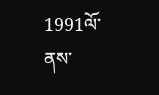1991ལོ་ནས་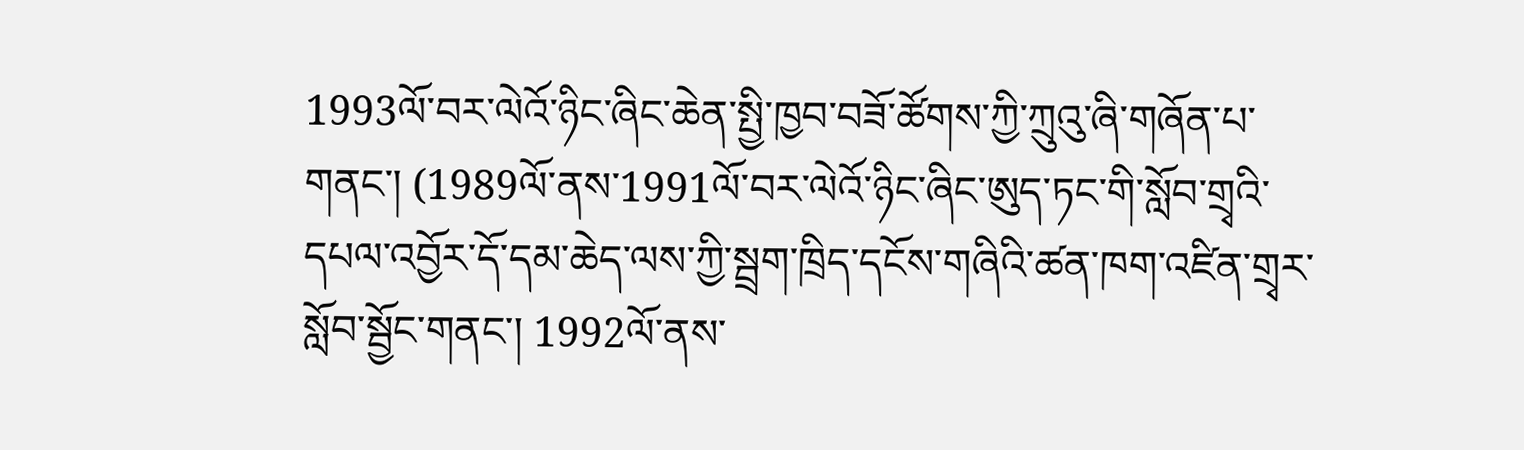1993ལོ་བར་ལེའོ་ཉིང་ཞིང་ཆེན་སྤྱི་ཁྱབ་བཟོ་ཚོགས་ཀྱི་ཀྲུའུ་ཞི་གཞོན་པ་གནང་། (1989ལོ་ནས་1991ལོ་བར་ལེའོ་ཉིང་ཞིང་ཨུད་ཏང་གི་སློབ་གྲྭའི་དཔལ་འབྱོར་དོ་དམ་ཆེད་ལས་ཀྱི་སྦྲག་ཁྲིད་དངོས་གཞིའི་ཚན་ཁག་འཛིན་གྲྭར་སློབ་སྦྱོང་གནང་། 1992ལོ་ནས་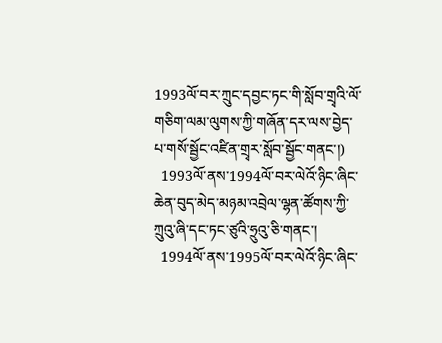1993ལོ་བར་ཀྲུང་དབྱང་ཏང་གི་སློབ་གྲྭའི་ལོ་གཅིག་ལམ་ལུགས་ཀྱི་གཞོན་དར་ལས་བྱེད་པ་གསོ་སྦྱོང་འཛིན་གྲྭར་སློབ་སྦྱོང་གནང་།)
  1993ལོ་ནས་1994ལོ་བར་ལེའོ་ཉིང་ཞིང་ཆེན་བུད་མེད་མཉམ་འབྲེལ་ལྷན་ཚོགས་ཀྱི་ཀྲུའུ་ཞི་དང་ཏང་ཙུའི་ཧྲུའུ་ཅི་གནང་།
  1994ལོ་ནས་1995ལོ་བར་ལེའོ་ཉིང་ཞིང་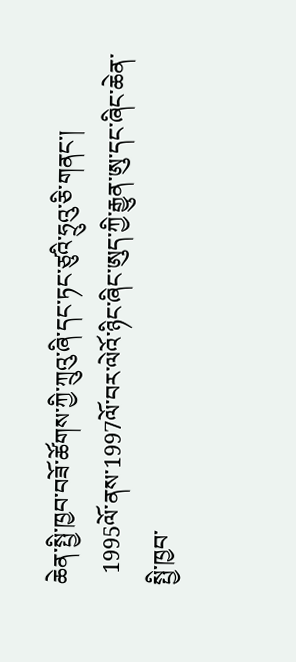ཆེན་སྤྱི་ཁྱབ་བཟོ་ཚོགས་ཀྱི་ཀྲུའུ་ཞི་དང་ཏང་ཙུའི་ཧྲུའུ་ཅི་གནང་།
  1995ལོ་ནས་1997ལོ་བར་ལེའོ་ཉིང་ཞིང་ཨུད་ཀྱི་རྒྱུན་ཨུ་དང་ཞིང་ཆེན་སྤྱི་ཁྱབ་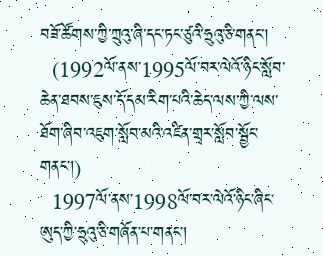བཟོ་ཚོགས་ཀྱི་ཀྲུའུ་ཞི་དང་ཏང་ཙུའི་ཧྲུའུ་ཅི་གནང་།
  (1992ལོ་ནས་1995ལོ་བར་ལེའོ་ཉིང་སློབ་ཆེན་ཐབས་ཇུས་དོ་དམ་རིག་པའི་ཆེད་ལས་ཀྱི་ལས་ཐོག་ཞིབ་འཇུག་སློབ་མའི་འཛིན་གྲྭར་སློབ་སྦྱོང་གནང་།)
  1997ལོ་ནས་1998ལོ་བར་ལེའོ་ཉིང་ཞིང་ཨུད་ཀྱི་ཧྲུའུ་ཅི་གཞོན་པ་གནང་།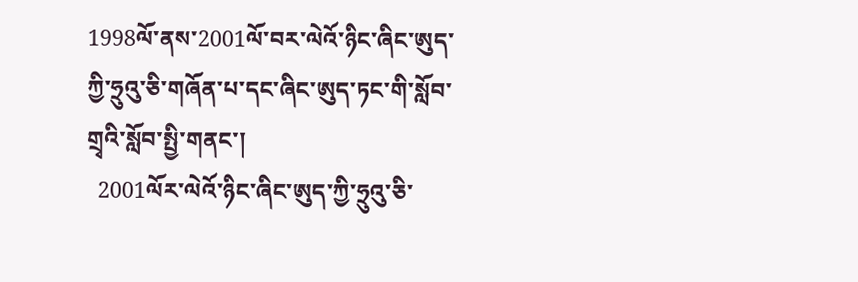1998ལོ་ནས་2001ལོ་བར་ལེའོ་ཉིང་ཞིང་ཨུད་ཀྱི་ཧྲུའུ་ཅི་གཞོན་པ་དང་ཞིང་ཨུད་ཏང་གི་སློབ་གྲྭའི་སློབ་སྤྱི་གནང་།
  2001ལོར་ལེའོ་ཉིང་ཞིང་ཨུད་ཀྱི་ཧྲུའུ་ཅི་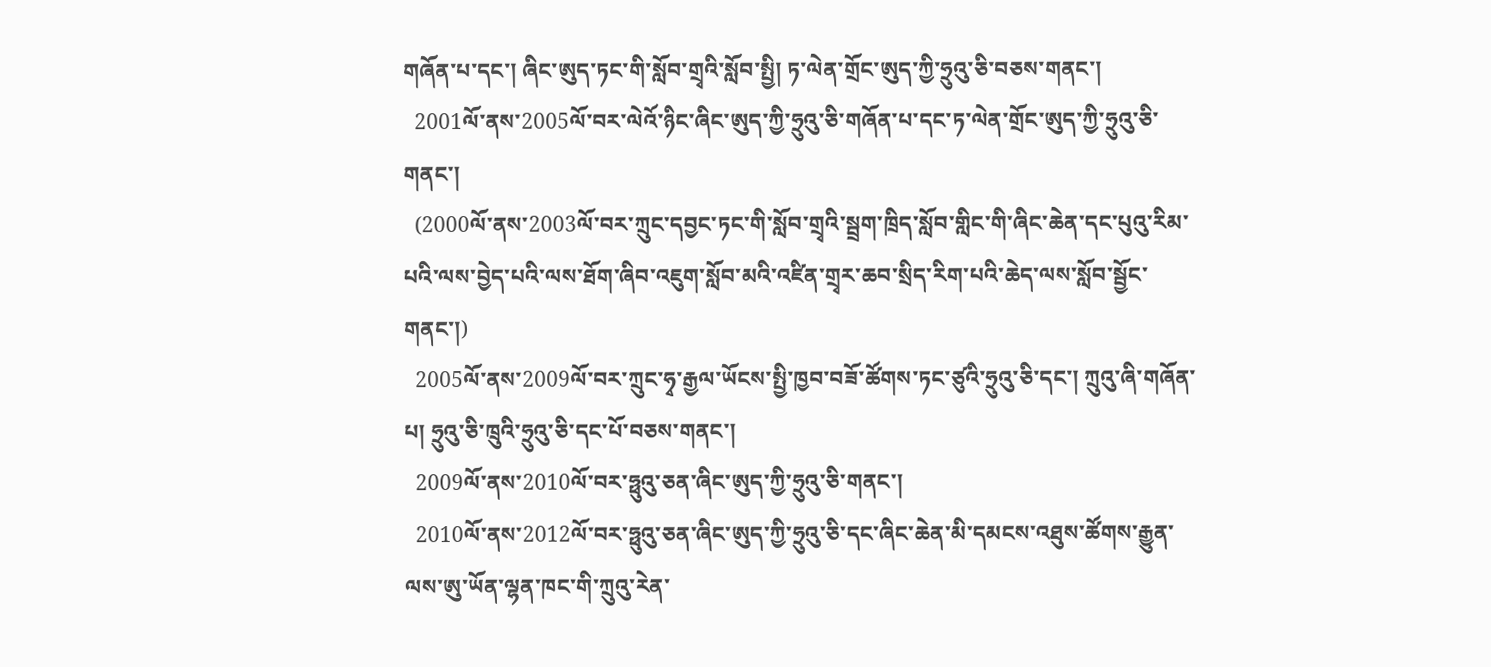གཞོན་པ་དང་། ཞིང་ཨུད་ཏང་གི་སློབ་གྲྭའི་སློབ་སྤྱི། ཏ་ལེན་གྲོང་ཨུད་ཀྱི་ཧྲུའུ་ཅི་བཅས་གནང་།
  2001ལོ་ནས་2005ལོ་བར་ལེའོ་ཉིང་ཞིང་ཨུད་ཀྱི་ཧྲུའུ་ཅི་གཞོན་པ་དང་ཏ་ལེན་གྲོང་ཨུད་ཀྱི་ཧྲུའུ་ཅི་གནང་།
  (2000ལོ་ནས་2003ལོ་བར་ཀྲུང་དབྱང་ཏང་གི་སློབ་གྲྭའི་སྦྲག་ཁྲིད་སློབ་གླིང་གི་ཞིང་ཆེན་དང་པུའུ་རིམ་པའི་ལས་བྱེད་པའི་ལས་ཐོག་ཞིབ་འཇུག་སློབ་མའི་འཛིན་གྲྭར་ཆབ་སྲིད་རིག་པའི་ཆེད་ལས་སློབ་སྦྱོང་གནང་།)
  2005ལོ་ནས་2009ལོ་བར་ཀྲུང་ཧྭ་རྒྱལ་ཡོངས་སྤྱི་ཁྱབ་བཟོ་ཚོགས་ཏང་ཙུའི་ཧྲུའུ་ཅི་དང་། ཀྲུའུ་ཞི་གཞོན་པ། ཧྲུའུ་ཅི་ཁྲུའི་ཧྲུའུ་ཅི་དང་པོ་བཅས་གནང་།
  2009ལོ་ནས་2010ལོ་བར་ཧྥུའུ་ཅན་ཞིང་ཨུད་ཀྱི་ཧྲུའུ་ཅི་གནང་།
  2010ལོ་ནས་2012ལོ་བར་ཧྥུའུ་ཅན་ཞིང་ཨུད་ཀྱི་ཧྲུའུ་ཅི་དང་ཞིང་ཆེན་མི་དམངས་འཐུས་ཚོགས་རྒྱུན་ལས་ཨུ་ཡོན་ལྷན་ཁང་གི་ཀྲུའུ་རེན་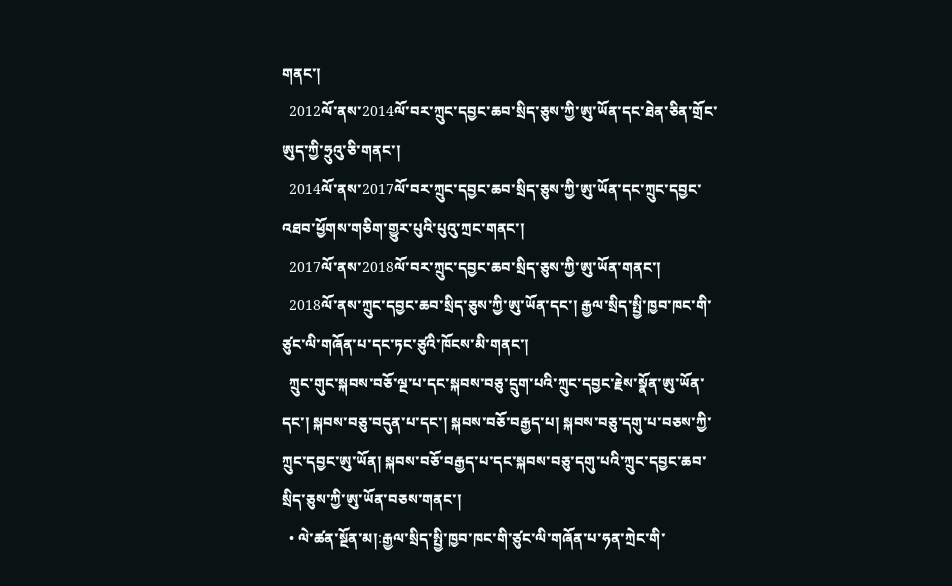གནང་།
  2012ལོ་ནས་2014ལོ་བར་ཀྲུང་དབྱང་ཆབ་སྲིད་ཅུས་ཀྱི་ཨུ་ཡོན་དང་ཐེན་ཅིན་གྲོང་ཨུད་ཀྱི་ཧྲུའུ་ཅི་གནང་།
  2014ལོ་ནས་2017ལོ་བར་ཀྲུང་དབྱང་ཆབ་སྲིད་ཅུས་ཀྱི་ཨུ་ཡོན་དང་ཀྲུང་དབྱང་འཐབ་ཕྱོགས་གཅིག་གྱུར་པུའི་པུའུ་ཀྲང་གནང་།
  2017ལོ་ནས་2018ལོ་བར་ཀྲུང་དབྱང་ཆབ་སྲིད་ཅུས་ཀྱི་ཨུ་ཡོན་གནང་།
  2018ལོ་ནས་ཀྲུང་དབྱང་ཆབ་སྲིད་ཅུས་ཀྱི་ཨུ་ཡོན་དང་། རྒྱལ་སྲིད་སྤྱི་ཁྱབ་ཁང་གི་ཙུང་ལི་གཞོན་པ་དང་ཏང་ཙུའི་ཁོངས་མི་གནང་།
  ཀྲུང་གུང་སྐབས་བཅོ་ལྔ་པ་དང་སྐབས་བཅུ་དྲུག་པའི་ཀྲུང་དབྱང་རྗེས་སྣོན་ཨུ་ཡོན་དང་། སྐབས་བཅུ་བདུན་པ་དང་། སྐབས་བཅོ་བརྒྱད་པ། སྐབས་བཅུ་དགུ་པ་བཅས་ཀྱི་ཀྲུང་དབྱང་ཨུ་ཡོན། སྐབས་བཅོ་བརྒྱད་པ་དང་སྐབས་བཅུ་དགུ་པའི་ཀྲུང་དབྱང་ཆབ་སྲིད་ཅུས་ཀྱི་ཨུ་ཡོན་བཅས་གནང་།
  • ལེ་ཚན་སྔོན་མ།:རྒྱལ་སྲིད་སྤྱི་ཁྱབ་ཁང་གི་ཙུང་ལི་གཞོན་པ་ཧན་ཀྲེང་གི་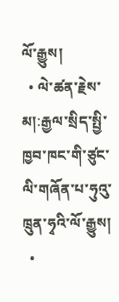ལོ་རྒྱུས།
  • ལེ་ཚན་རྗེས་མ།:རྒྱལ་སྲིད་སྤྱི་ཁྱབ་ཁང་གི་ཙུང་ལི་གཞོན་པ་ཧུའུ་ཁྲུན་ཧྭའི་ལོ་རྒྱུས།
  •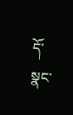དོ་སྣང་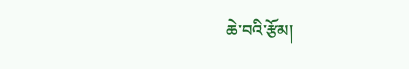ཆེ་བའི་རྩོམ།